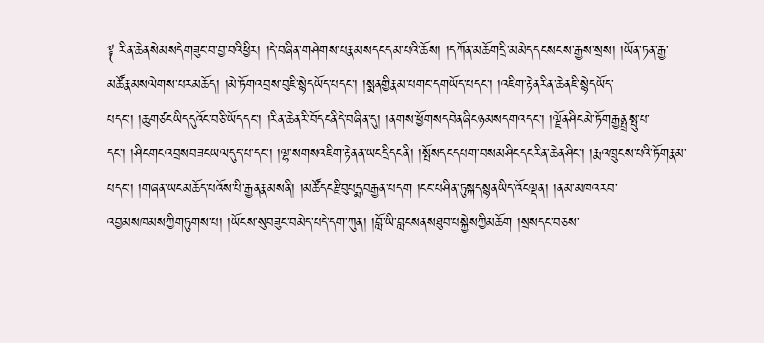༈ རིན་ཆེནསེམསདེགཟུང་བ་བྱ་བའིཕྱིར། །དེ་བཞིན་གཤེགས་པརྣམསདངདམ་པའི་ཆོས། །དཀོན་མཆོགདྲི་མམེདདངསངས་རྒྱས་སྲས། །ཡོན་ཏན་རྒྱ་མཚོརྣམསལེགས་པརམཆོད། །མེ་ཏོགའབྲས་བུཇི་སྙེདཡོད་པདང་། །སྨནགྱིརྣམ་པགང་དགཡོད་པདང་། །འཇིག་རྟེནརིན་ཆེནཇི་སྙེདཡོད་པདང་། །ཆུགཙངཡིདདུའོང་བཅི་ཡོདདང་། །རིན་ཆེནརི་བོདངནིདེ་བཞིན་དུ། །ནགས་ཕྱོགསདབེནཞིངཉམསདགའདང་། །ལྗོནཤིངམེ་ཏོགརྒྱནྤྲསྤུ་པ་དང་། །ཤིངགངའབྲསབཟངཡལདུད་པ་དང་། །ལྷ་སགསའཇིག་རྟེནན་ཡངདྲིདངནི། །སྤོསདངདཔག་བསམཤིངདངརིན་ཆེནཤིང་། །རྨའཁྲུངས་པའི་ཏོགརྣམ་པདང་། །གཞན་ཡངམཆོད་པའོས་པི་རྒྱནརྣམསནི། །མཚོདངརྫིབུཔདྨབརྒྱན་པདག །ངང་པཤིན་ཏུསྐདསྙནཡིད་འོངལྡན། །ནམ་མཁའརབ་འབྱམསཁམསཀྱིགཏུགས་པ། །ཡོངས་སུབཟུང་བམེད་པདེ་དག་ཀུན། །བློ་ཡི་བླངསནསཐུབ་པསྐྱེསཀྱིམཆོག །སྲསདང་བཅས་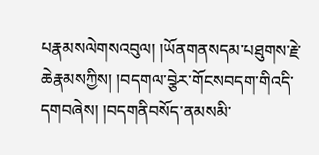པརྣམསལེགསའབུལ། །ཡོནགནསདམ་པཐུགས་རྗེ་ཆེརྣམསཀྱིས། །བདགལ་བྩེར་གོངསབདག་གིའདི་དགབཞེས། །བདགནིབསོད་ནམསམི་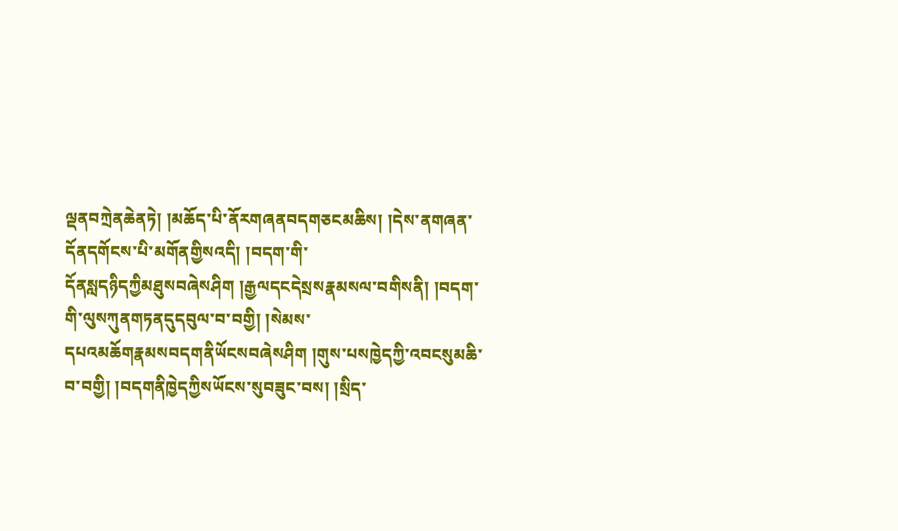ལྡནབཀྲེནཆེནཏེ། །མཆོད་པི་ནོརགཞནབདགཅངམཆིས། །དེས་ནགཞན་དོནདགོངས་པི་མགོནགྱིསའདི། །བདག་གི་དོནསླདཉིདཀྱིམཐུསབཞེསཤིག །རྒྱལདངདེསྲསརྣམསལ་བགིསནི། །བདག་གི་ལུསཀུནགཏནདུདབུལ་བ་བགྱི། །སེམས་དཔའམཆོགརྣམསབདགནིཡོངསབཞེསཤིག །གུས་པསཁྱེདཀྱི་འབངསུམཆི་བ་བགྱི། །བདགནིཁྱེདཀྱིསཡོངས་སུབཟུང་བས། །སྲིད་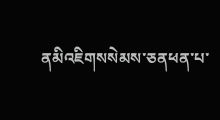ནམིའཇིགསསེམས་ཅནཕན་པ་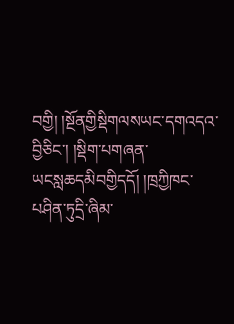བགྱི། །སྔོནགྱིསྡིགལསཡང་དགའདའ་བྱིཅིང་། །སྡིག་པགཞན་ཡངསླཆདམིབགྱིདདོ། །ཁྲཀྱིཁང་པཤིན་ཏུདྲི་ཞིམ་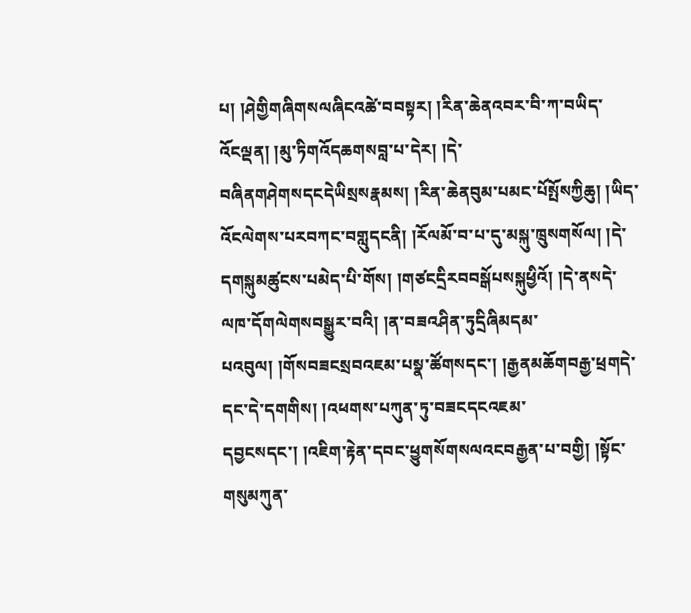པ། །ཤེགྱིགཞིགསལཞིངའཚེ་བབསྟར། །རིན་ཆེནའབར་བི་ཀ་བཡིད་འོངལྡན། །མུ་ཏིགའོདཆགསབླ་པ་དེར། །དེ་བཞིནགཤེགསདངདེཡིསྲསརྣམས། །རིན་ཆེནབུམ་པམང་པོསྤོསཀྱིཆུ། །ཡིད་འོངལེགས་པརབཀང་བགླུདངནི། །རོལམོ་བ་པ་དུ་མསྐུ་ཁྲུསགསོལ། །དེ་དགསྐུམཚུངས་པམེད་པི་གོས། །གཙངདྲིརབབསྒོཔསསྐུཕྱིའོ། །དེ་ནསདེ་ལཁ་དོགལེགསབསྒྱུར་བའི། །ན་བཟའཤིན་ཏུདྲིཞིམདམ་པའབུལ། །གོསབཟངསྲབའཇམ་པསྣ་ཚོགསདང་། །རྒྱནམཆོགབརྒྱ་ཕྲགདེ་དང་དེ་དགགིས། །འཕགས་པཀུན་ཏུ་བཟངདངའཇམ་དབྱངསདང་། །འཇིག་རྟེན་དབང་ཕྱུགསོགསལའངབརྒྱན་པ་བགྱི། །སྟོང་གསུམཀུན་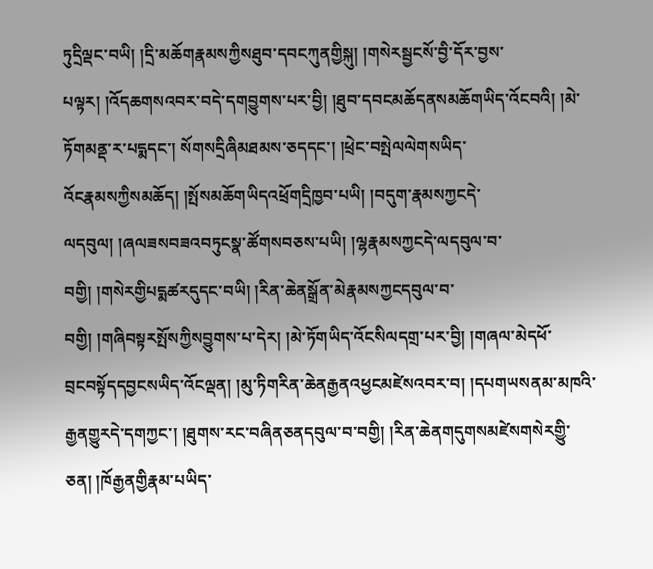ཏུདྲིལྡང་བཡི། །དྲི་མཆོགརྣམསཀྱིསཐུབ་དབངཀུནགྱིསྐུ། །གསེརསྦྱངསོ་བྱི་དོར་བྱས་པལྟར། །འོདཆགསའབར་བདེ་དགབྱུགས་པར་བྱི། །ཐུབ་དབངམཆོདནསམཆོགཡིད་འོངབའི། །མེ་ཏོགམནྡ་ར་པདྨདང་། སོགསདྲིཞིམཐམས་ཅདདང་། །ཕྲེང་བསྤེལལེགསཡིད་འོངརྣམསཀྱིསམཆོད། །སྤོསམཆོགཡིདའཕྲོགདྲིཁྱབ་པཡི། །བདུག་རྣམསཀྱངདེ་ལདབུལ། །ཞལཟསབཟའབཏུངསྣ་ཚོགསབཅས་པཡི། །ལྷརྣམསཀྱངདེ་ལདབུལ་བ་བགྱི། །གསེརགྱིཔདྨཚརདུདང་བཡི། །རིན་ཆེནསྒྲོན་མེརྣམསཀྱངདབུལ་བ་བགྱི། །གཞིབསྟརསྤོསཀྱིསབྱུགས་པ་དེར། །མེ་ཏོགཡིད་འོངསིལདགྲ་པར་བྱི། །གཞལ་མེདཕོ་བྲངབསྟོདདབྱངསཡིད་འོངལྡན། །མུ་ཏིགརིན་ཆེནརྒྱནའཕྱངམཛེསའབར་བ། །དཔགཡསནམ་མཁའི་རྒྱནགྱུརདེ་དགཀྱང་། །ཐུགས་རང་བཞིནཅནདབུལ་བ་བགྱི། །རིན་ཆེནགདུགསམཛེསགསེརགྱིུ་ཅན། །ཁོརྒྱནགྱིརྣམ་པཡིད་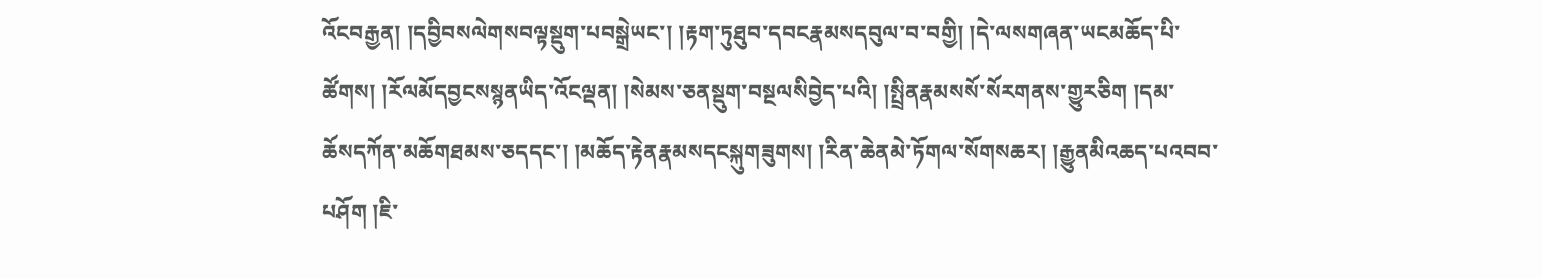འོངབརྒྱན། །དབྱིབསལེགསབལྟསྡུག་པབསྒྲེཡང་། །རྟག་ཏུཐུབ་དབངརྣམསདབུལ་བ་བགྱི། །དེ་ལསགཞན་ཡངམཆོད་པི་ཚོགས། །རོལམོདབྱངསསྙནཡིད་འོངལྡན། །སེམས་ཅནསྡུག་བསྔལསིབྱེད་པའི། །སྤྲིནརྣམསསོ་སོརགནས་གྱུརཅིག །དམ་ཆོསདཀོན་མཆོགཐམས་ཅདདང་། །མཆོད་རྟེནརྣམསདངསྐུགཟུགས། །རིན་ཆེནམེ་ཏོགལ་སོགསཆར། །རྒྱུནམིའཆད་པའབབ་པཤོག །ཇི་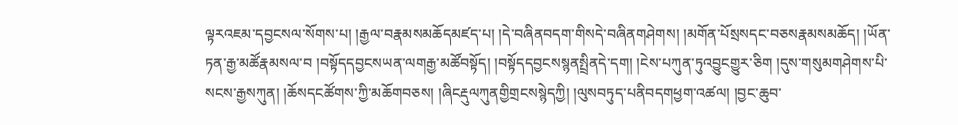ལྟརའཇམ་དབྱངསལ་སོགས་པ། །རྒྱལ་བརྣམསམཆོདམཛད་པ། །དེ་བཞིནབདག་གིསདེ་བཞིནགཤེགས། །མགོན་པོསྲསདང་བཅསརྣམསམཆོད། །ཡོན་ཏན་རྒྱ་མཚོརྣམསལ་བ །བསྟོདདབྱངསཡན་ལགརྒྱ་མཚོབསྟོད། །བསྟོདདབྱངསསྙནསྤྲིནདེ་དག། །ངེས་པཀུན་ཏུའབྱུངགྱུར་ཅིག །དུས་གསུམགཤེགས་པི་སངས་རྒྱསཀུན། །ཆོསདངཚོགས་ཀྱི་མཆོགབཅས། །ཞིངརྡུལཀུནགྱིགྲངསསྙེདཀྱི། །ལུསབཏུད་པནིབདགཕྱག་འཚལ། །བྱང་ཆུབ་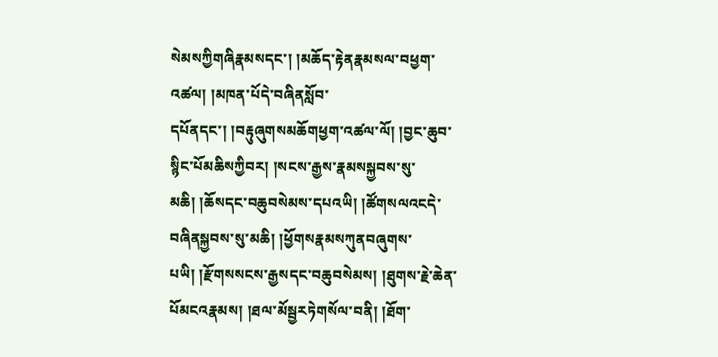སེམསཀྱིགཞིརྣམསདང་། །མཆོད་རྟེནརྣམསལ་བཕྱག་འཚལ། །མཁན་པོདེ་བཞིནསློབ་དཔོནདང་། །བརྟུཞུགསམཆོགཕྱག་འཚལ་ལོ། །བྱང་ཆུབ་སྙིང་པོམཆིསཀྱིབར། །སངས་རྒྱས་རྣམསསྐྱབས་སུ་མཆི། །ཆོསདང་བཆུབསེམས་དཔའཡི། །ཚོགསལའངདེ་བཞིནསྐྱབས་སུ་མཆི། །ཕྱོགསརྣམསཀུནབཞུགས་པཡི། །རྫོགསསངས་རྒྱསདང་བཆུབསེམས། །ཐུགས་རྗེ་ཆེན་པོམངའརྣམས། །ཐལ་མོསྦྱརཏེགསོལ་བནི། །ཐོག་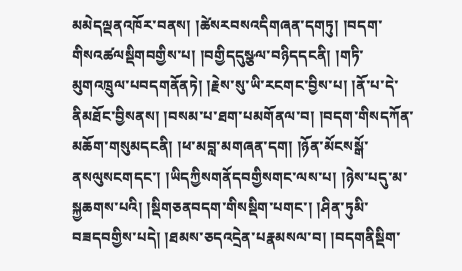མམེདལྡནའཁོར་བནས། །ཚེསརབསའདིགཞན་དགཏུ། །བདག་གིསའཚལསྡིགབགྱིས་པ། །བགྱིདདུསྩལ་བཉིདདངནི། །གཏི་མུགའཁྲུལ་པབདགནོནཏེ། །རྗེས་སུ་ཡི་རངགང་བྱིས་པ། །ནོ་པ་དེ་ནིམཐོང་བྱིསནས། །བསམ་པ་ཐག་པམགོནལ་བ། །བདག་གིསདཀོན་མཆོག་གསུམདངནི། །ཕ་མབླ་མགཞན་དག། །ཉོན་མོངསསྒོ་ནསལུསངགདང་། །ཡིདཀྱིསགནོདབགྱིསགང་ལས་པ། །ཉེས་པདུ་མ་སྐྱཆགས་པའི། །སྡིགཅནབདག་གིསསྡིག་པགང་། །ཤིན་ཏུམི་བཟདབགྱིས་པདེ། །ཐམས་ཅདའདྲེན་པརྣམསལ་བ། །བདགནིསྡིག་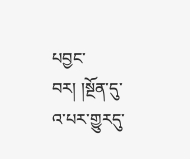པབྱང་བར། །སྔོན་དུ་འ་པར་གྱུརདུ་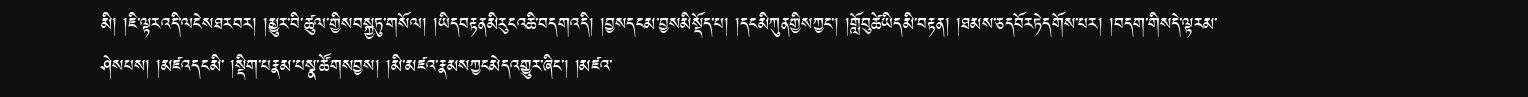མི། །ཇི་ལྟརའདི་ལངེསཐརབར། །མྱུར་བི་ཚུལ་གྱིསབསྐྱཏུ་གསོལ། །ཡིདབརྟནམིརུངའཆི་བདགའདི། །བྱསདངམ་བྱསམིསྡོད་པ། །དངམིཀུནགྱིསཀྱང་། །གློབུཚེཡིདམི་བརྟན། །ཐམས་ཅདབོརཏེདགོས་པར། །བདག་གིསདེ་ལྟརམ་ཤེསཔས། །མཛའདངམི་ །སྡིག་པརྣམ་པསྣ་ཚོགསབྱས། །མི་མཛའ་རྣམསཀྱངམེདའགྱུར་ཞིང་། །མཛའ་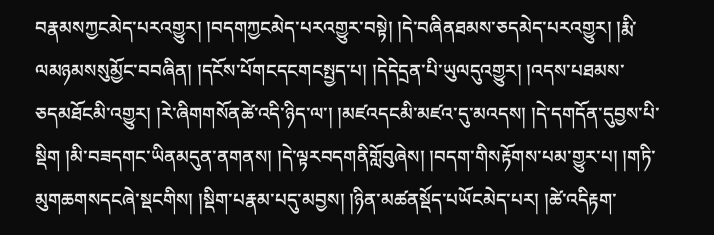བརྣམསཀྱངམེད་པརའགྱུར། །བདགཀྱངམེད་པརའགྱུར་བསྟེ། །དེ་བཞིནཐམས་ཅདམེད་པརའགྱུར། །རྨི་ལམཉམསསུམྱོང་བབཞིན། །དངོས་པོགངདངགངསྤྱད་པ། །དེདེདྲན་པི་ཡུལདུའགྱུར། །འདས་པཐམས་ཅདམཐོངམི་འགྱུར། །རེ་ཞིགགསོནཚེ་འདི་ཉིད་ལ་། །མཛའདངམི་མཛའ་དུ་མའདས། །དེ་དགདོན་དུབྱས་པི་སྡིག །མི་བཟདགང་ཡིནམདུན་ནགནས། །དེ་ལྟརབདགནིགློབུཞེས། །བདག་གིསརྟོགས་པམ་གྱུར་པ། །གཏི་མུགཆགསདངཞེ་སྡངགིས། །སྡིག་པརྣམ་པདུ་མབྱས། །ཉིན་མཚནསྡོད་པཡོངམེད་པར། །ཚེ་འདིརྟག་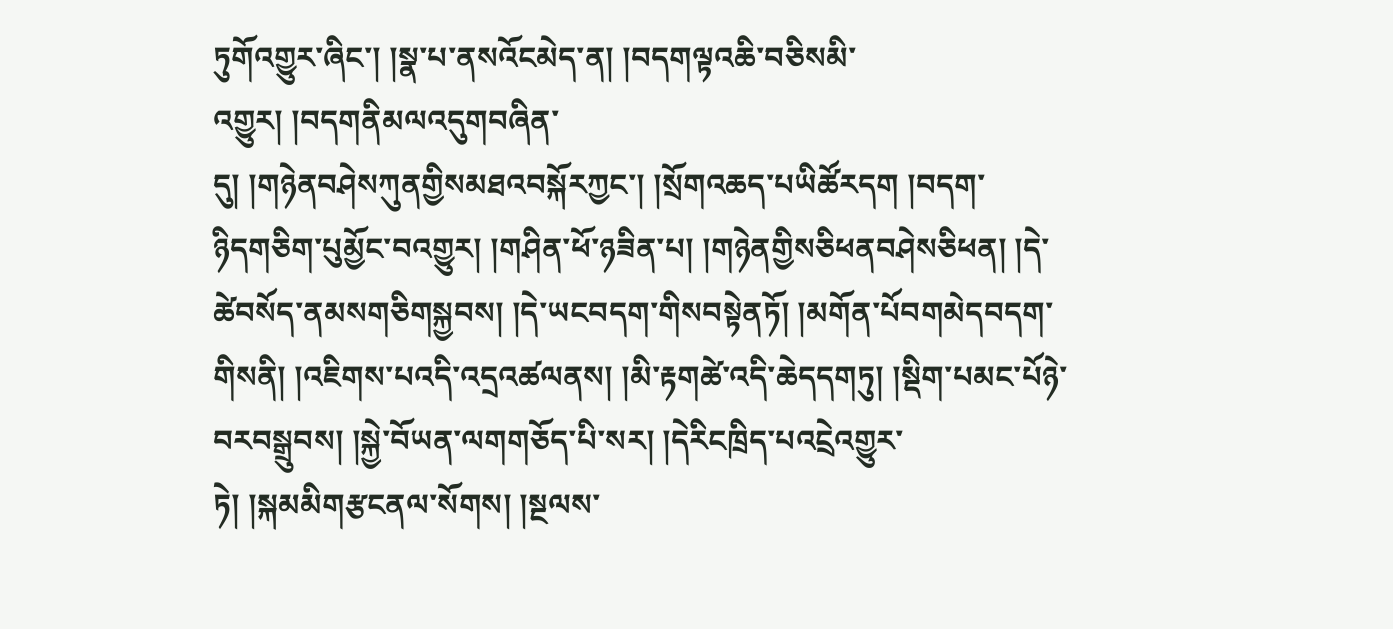ཏུགོའགྱུར་ཞིང་། །སྣ་པ་ནསའོངམེད་ན། །བདགལྟའཆི་བཅིསམི་འགྱུར། །བདགནིམལའདུགབཞིན་དུ། །གཉེནབཤེསཀུནགྱིསམཐའབསྐོརཀྱང་། །སྲོགའཆད་པཡིཚོརདག །བདག་ཉིདགཅིག་པུམྱོང་བའགྱུར། །གཤིན་ཕོ་ཉཟིན་པ། །གཉེནགྱིསཅིཕནབཤེསཅིཕན། །དེ་ཚེབསོད་ནམསགཅིགསྐྱབས། །དེ་ཡངབདག་གིསབསྟེནཏོ། །མགོན་པོབགམེདབདག་གིསནི། །འཇིགས་པའདི་འདྲའཚལནས། །མི་རྟགཚེ་འདི་ཆེདདགཏུ། །སྡིག་པམང་པོཉེ་བརབསྒྲུབས། །སྐྱེ་བོཡན་ལགགཅོད་པི་སར། །དེརིངཁྲིད་པའངྲེའགྱུར་ཏེ། །སྐམམིགརྩངནལ་སོགས། །སྔལས་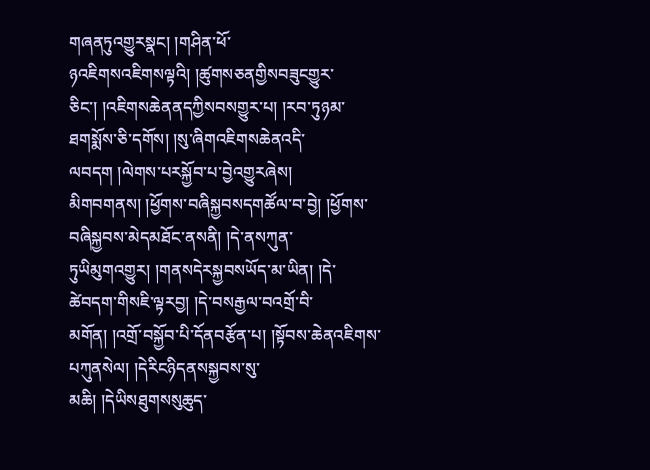གཞནཏུའགྱུརསྣང། །གཤིན་ཕོ་ཉའཇིགསའཇིགསལྟའི། །ཚུགསཅནགྱིསབཟུངགྱུར་ཅིང་། །འཇིགསཆེནནདཀྱིསབསགྱུར་པ། །རབ་ཏུཉམ་ཐགསྨོས་ཅི་དགོས། །སུ་ཞིགའཇིགསཆེནའདི་ལབདག །ལེགས་པརསྐྱོབ་པ་བྱེའགྱུརཞེས། མིགབགནས། །ཕྱོགས་བཞིསྐྱབསདགཚོལ་བ་བྱེ། །ཕྱོགས་བཞིསྐྱབས་མེདམཐོང་ནསནི། །དེ་ནསཀུན་ཏུཡིམུགའགྱུར། །གནསདེརསྐྱབསཡོད་མ་ཡིན། །དེ་ཚེབདག་གིསཇི་ལྟརབྱ། །དེ་བསརྒྱལ་བའགྲོ་བི་མགོན། །འགྲོ་བསྐྱོབ་པི་དོནབརྩོན་པ། །སྟོབས་ཆེནའཇིགས་པཀུནསེལ། །དེརིངཉིདནསསྐྱབས་སུ་མཆི། །དེཡིསཐུགསསུཆུད་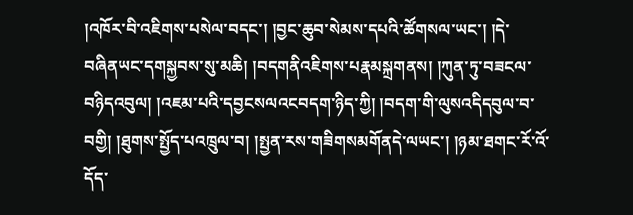།འཁོར་བི་འཇིགས་པསེལ་བདང་། །བྱང་ཆུབ་སེམས་དཔའི་ཚོགསལ་ཡང་། །དེ་བཞིནཡང་དགསྐྱབས་སུ་མཆི། །བདགནིའཇིགས་པརྣམསྐྲགནས། །ཀུན་ཏུ་བཟངལ་བཉིདའབུལ། །འཇམ་པའི་དབྱངསལའངབདག་ཉིད་ཀྱི། །བདག་གི་ལུསའདིདབུལ་བ་བགྱི། །ཐུགས་སྤྱོད་པའཁྲུལ་བ། །སྤྱན་རས་གཟིགསམགོནདེ་ལཡང་། །ཉམ་ཐགང་རོ་འོ་དོད་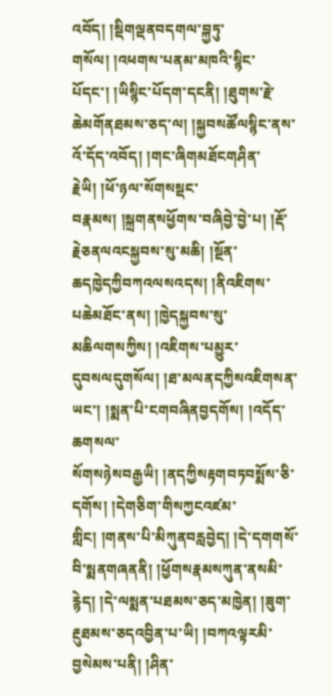འབོད། །སྡིགལྡནབདགལ་བྐྱཏུ་གསོལ། །འཕགས་པནམ་མཁའི་སྙིང་པོདང་། །ཡིསྙིང་པོདག་དངནི། །ཐུགས་རྗེ་ཆེམགོནཐམས་ཅད་ལ། །སྐྱབསཚོལསྙིང་ནས་འོ་དོད་འབོད། །གང་ཞིགམཐོངགཤིན་རྗེཡི། །ཕོ་ཉལ་སོགསསྡང་བརྣམས། །སྐྲགནསཕྱོགས་བཞིབྱེ་བྱེ་པ། །རྡོ་རྗེཅནལའངསྐྱབས་སུ་མཆི། །སྔོན་ཆདཁྱེདཀྱིབཀའལསའདས། །ནིའཇིགས་པཆེམཐོང་ནས། །ཁྱེདསྐྱབས་སུ་མཆིལགསཀྱིས། །འཇིགས་པམྱུར་དུབསལདུགསོལ། །ཐ་མལནདཀྱིསའཇིགསན་ཡང་། །སྨན་པི་ངགབཞིནབྱདགོས། །འདོད་ཆགསལ་སོགསཉེསབརྒྱཡི། །ནདཀྱིསརྟགབཏབསྨོས་ཅི་དགོས། །དེགཅིག་གིསཀྱངའཛམ་གླིང། །གནས་པི་མིཀུནབརླབྱེད། །དེ་དགགསོ་བི་སྨནགཞནནི། །ཕྱོགསརྣམསཀུན་ནསམི་རྙེད། །དེ་ལསྨན་པཐམས་ཅད་མཁྱེན། །ཟུག་རྔུཐམས་ཅདའབྱིན་པ་ཡི། །བཀའལྟརམི་བྱསེམས་པནི། །ཤིན་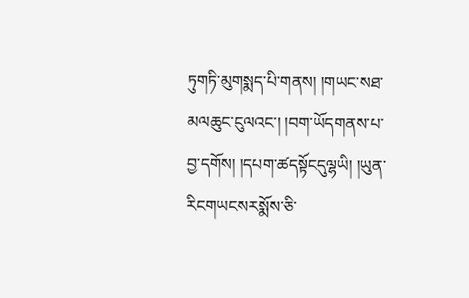ཏུགཏི་མུགསྨད་པི་གནས། །གཡང་སཐ་མལཆུང་ངུལའང་། །བག་ཡོདགནས་པ་བྱ་དགོས། །དཔག་ཚདསྟོངདུལྷཡི། །ཡུན་རིངགཡངསརསྨོས་ཅི་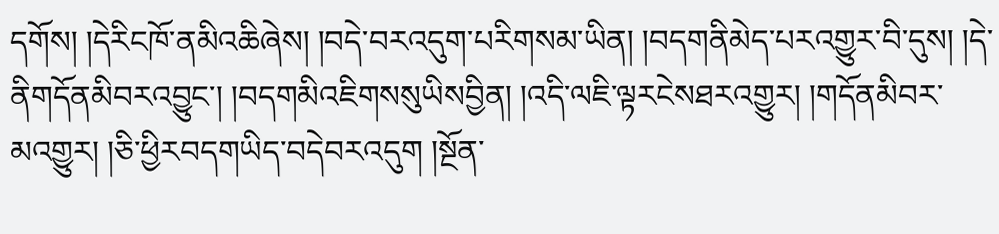དགོས། །དེརིངཁོ་ནམིའཆིཞེས། །བདེ་བརའདུག་པརིགསམ་ཡིན། །བདགནིམེད་པརའགྱུར་བི་དུས། །དེ་ནིགདོནམིབརའབྱུང་། །བདགམིའཇིགསསུཡིསབྱིན། །འདི་ལཇི་ལྟརངེསཐརའགྱུར། །གདོནམིབར་མའགྱུར། །ཅི་ཕྱིརབདགཡིད་བདེབརའདུག །སྔོན་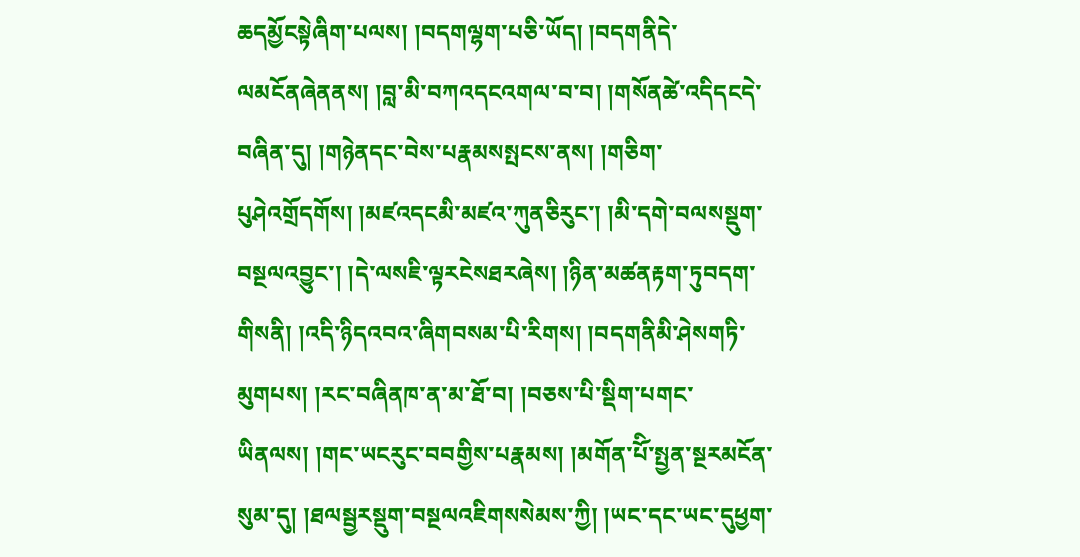ཆདམྱོངསྟེཞིག་པལས། །བདགལྷག་པཅི་ཡོད། །བདགནིདེ་ལམངོནཞེནནས། །བླ་མི་བཀའདངའགལ་བ་བ། །གསོནཚེ་འདིདངདེ་བཞིན་དུ། །གཉེནདང་བེས་པརྣམསསྤངས་ནས། །གཅིག་པུཤེའགྲོདགོས། །མཛའདངམི་མཛའ་ཀུནཅིརུང་། །མི་དགེ་བལསསྡུག་བསྔལའབྱུང་། །དེ་ལསཇི་ལྟརངེསཐརཞེས། །ཉིན་མཚནརྟག་ཏུབདག་གིསནི། །འདི་ཉིདའབའ་ཞིགབསམ་པི་རིགས། །བདགནིམི་ཤེསགཏི་མུགཔས། །རང་བཞིནཁ་ན་མ་ཐོ་བ། །བཅས་པི་སྡིག་པགང་ཡིནལས། །གང་ཡངརུང་བབགྱིས་པརྣམས། །མགོན་པོི་སྤྱན་སྔརམངོན་སུམ་དུ། །ཐལསྦྱརསྡུག་བསྔལའཇིགསསེམས་ཀྱི། །ཡང་དང་ཡང་དུཕྱག་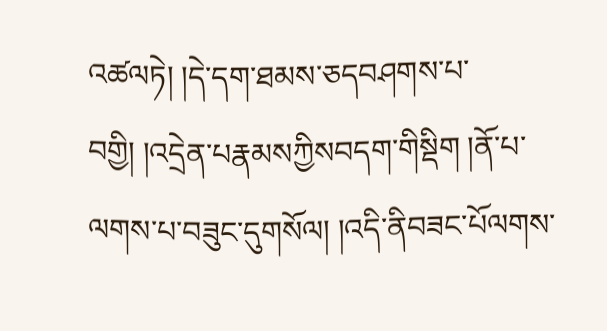འཚལཏེ། །དེ་དག་ཐམས་ཅདབཤགས་པ་བགྱི། །འདྲེན་པརྣམསཀྱིསབདག་གིསྡིག །ནོ་པ་ལགས་པ་བཟུང་དུགསོལ། །འདི་ནིབཟང་པོལགས་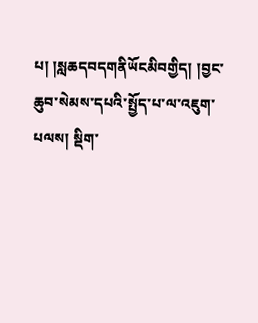པ། །སླཆདབདགནིཡོངམིབགྱིད། །བྱང་ཆུབ་སེམས་དཔའི་སྤྱོད་པ་ལ་འཇུག་པལས། སྡིག་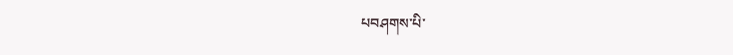པབཤགས་པི་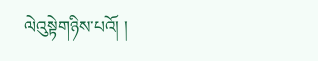ལེའུསྟེགཉིས་པའོ། །